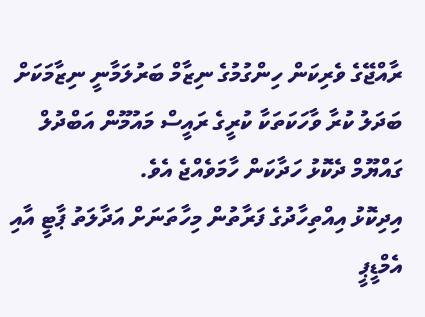ރާއްޖޭގެ ވެރިކަން ހިންގުމުގެ ނިޒާމް ބަރުލަމާނީ ނިޒާމަކަށް ބަދަލު ކުރާ ވާހަކަތަކާ ކުރީގެ ރައީސް މައުމޫން އަބްދުލް ގައްޔޫމް ދެކޮޅު ހަދާކަން ހާމަވެއްޖެ އެވެ.
އިދިކޮޅު އިއްތިހާދުގެ ފަރާތުން މިހާތަނަށް އަދާލަތު ޕާޓީ އާއި އެމްޑީޕީ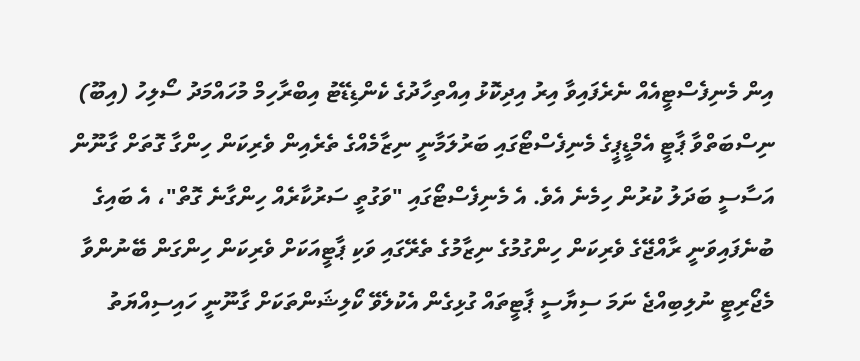އިން މެނިފެސްޓީއެއް ނެރެފައިވާ އިރު އިދިކޮޅު އިއްތިހާދުގެ ކެންޑިޑޭޓު އިބްރާހިމް މުހައްމަދު ސޯލިހު (އިބޫ) ނިސްބަތްވާ ޕާޓީ އެމްޑީޕީގެ މެނިފެސްޓޯގައި ބަރުލަމާނީ ނިޒާމެއްގެ ތެރެއިން ވެރިކަން ހިންގާ ގޮތަށް ގާނޫން އަސާސީ ބަދަލު ކުރުން ހިމެނެ އެވެ. އެ މެނިފެސްޓޯގައި "ވަގުތީ ސަރުކާރެއް ހިންގާނެ ގޮތް"، އެ ބައިގެ ބުނެފައިވަނީ ރާއްޖޭގެ ވެރިކަން ހިންގުމުގެ ނިޒާމުގެ ތެރޭގައި ވަކި ޕާޓީއަކަށް ވެރިކަން ހިންގަން ބޭނުންވާ މެޖޯރިޓީ ނުލިބިއްޖެ ނަމަ ސިޔާސީ ޕާޓީތައް ގުޅިގެން އެކުލެވޭ ކޯލިޝަންތަކަށް ގާނޫނީ ހައިސިއްޔަތު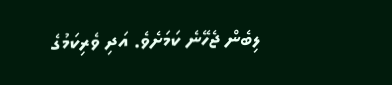ލިބެން ޖެހޭނެ ކަމަށެވެ. އަދި ވެރިކަމުގެ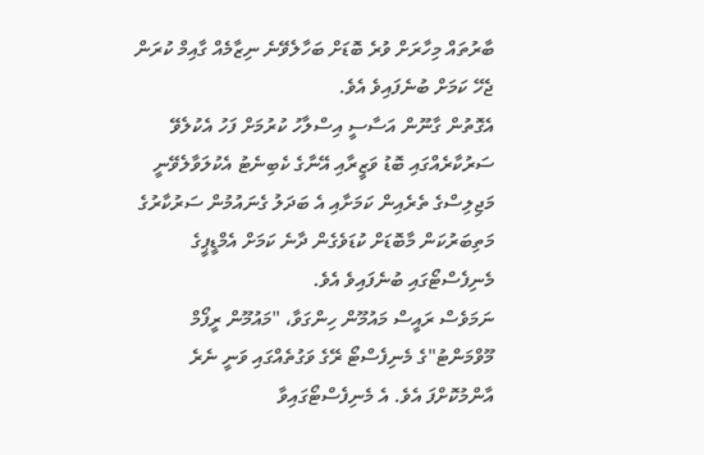ބާރުތައް މިހާރަށް ވުރެ ބޮޑަށް ބަހާލެވޭނެ ނިޒާމެއް ގާއިމް ކުރަން ޖެހޭ ކަމަށް ބުނެފައިވެ އެވެ.
އެގޮތުން ގާނޫން އަސާސީ އިސްލާހު ކުރުމަށް ފަހު އެކުލެވޭ ސަރުކާރެއްގައި ބޮޑު ވަޒީރާއި އޭނާގެ ކެބިނެޓު އެކުލަވާލެވޭނީ މަޖިލިސްގެ ތެރެއިން ކަމަށާއި އެ ބަދަލު ގެނައުމުން ސަރުކާރުގެ މަތިބަރުކަން މާބޮޑަށް ކުޑަވެގެން ދާނެ ކަމަށް އެމްޑީޕީގެ މެނިފެސްޓޯގައި ބުނެފައިވެ އެވެ.
ނަމަވެސް ރައީސް މައުމޫން ހިންގަވާ، "މައުމޫން ރީފޯމް މޫވްމަންޓު"ގެ މެނިފެސްޓޯ ރޭގެ ވަގުތެއްގައި ވަނީ ނެރެ އާންމުކޮށްފަ އެވެ. އެ މެނިފެސްޓޯގައިވާ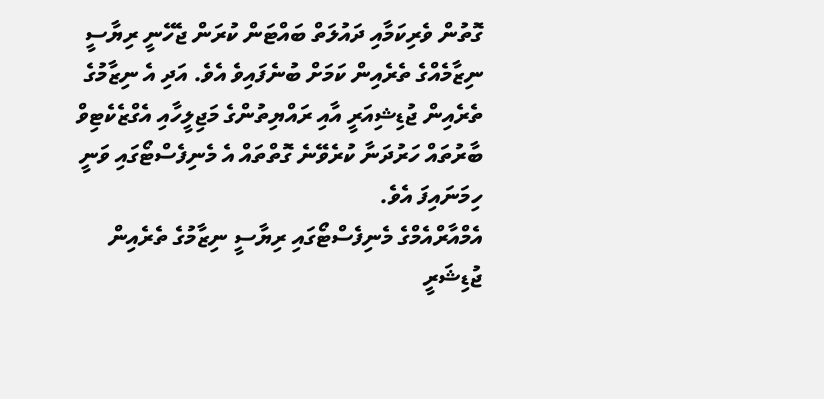ގޮތުން ވެރިކަމާއި ދައުލަތް ބައްޓަން ކުރަން ޖެހޭނީ ރިޔާސީ ނިޒާމެއްގެ ތެރެއިން ކަމަށް ބުނެފައިވެ އެވެ. އަދި އެ ނިޒާމުގެ ތެރެއިން ޖުޑިޝިއަރީ އާއި ރައްޔިތުންގެ މަޖިލީހާއި އެގްޒެކެޓިވް ބާރުތައް ހަރުދަނާ ކުރެވޭނެ ގޮތްތައް އެ މެނިފެސްޓޯގައި ވަނީ ހިމަނައިފަ އެވެ.
އެމްއާރްއެމްގެ މެނިފެސްޓޯގައި ރިޔާސީ ނިޒާމުގެ ތެރެއިން ޖުޑިޝަރީ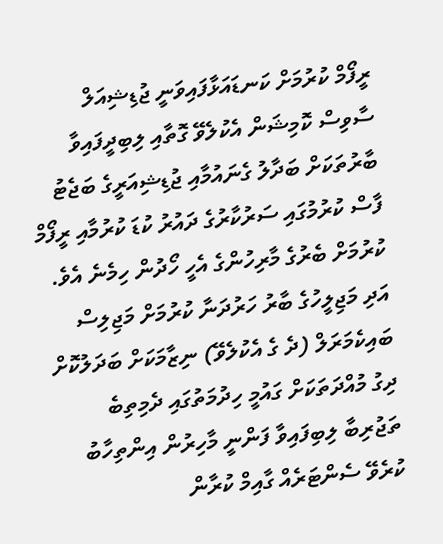ރީފޯމް ކުރުމަށް ކަނޑައަޅާފައިވަނީ ޖުޑިޝިއަލް ސާވިސް ކޮމިޝަން އެކުލެވޭ ގޮތާއި ލިބިދީފައިވާ ބާރުތަކަށް ބަދާލު ގެނައުމާއި ޖުޑިޝިއަރީގެ ބަޖެޓު ފާސް ކުރުމުގައި ސަރުކާރުގެ ދައުރު ކުޑަ ކުރުމާއި ރީފޯމް ކުރުމަށް ބެރުގެ މާރިހުންގެ އެހީ ހޯދުން ހިމެނެ އެވެ. އަދި މަޖިލީހުގެ ބާރު ހަރުދަނާ ކުރުމަށް މަޖިލިސް ބައިކެމަރަލް (ދެ ގެ އެކުލެވޭ) ނިޒާމަކަށް ބަދަލުކޮށް ދިގު މުއްދަތަކަށް ގައުމީ ހިދުމަތުގައި ދެމިތިބެ ތަޖުރިބާ ލިބިފައިވާ ފަންނީ މާހިރުން އިންތިހާބު ކުރެވޭ ސެންޓަރެއް ގާއިމް ކުރާން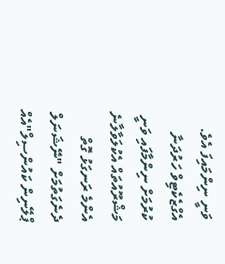ވަނީ ނިންމައިފަ އެވެ. އެގްޒެކެޓިވް ހަރުދަނާ ކުރުމަށް ނިންމާފައި ވަނީ މަޝްރޫއުތައް އެކުލަވާލާނެ އެންމެ ރަނގަޅު ގޮތް ދެނެގަތުމަށް "ނޭޝަނަލް ޕްލޭނިން ކައުންސިލް"އެއް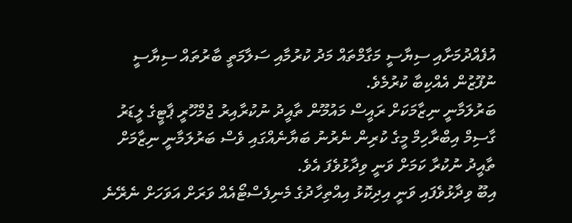އުފެއްދުމަށާއި ސިޔާސީ މަގާމްތައް މަދު ކުރުމާއި ސަލާމަތީ ބާރުތައް ސިޔާސީ ނުފޫޒުން އެއްކިބާ ކުރުމެވެ.
ބަރުލަމާނީ ނިޒާމަކަށް ރައީސް މައުމޫން ތާއީދު ނުކުރާއިރު ޖުމްހޫރީ ޕާޓީގެ ލީޑަރު ގާސިމް އިބްރާހިމް މީގެ ކުރިން ނެރުނު ބަޔާނެއްގައި ވެސް ބަރުލަމާނީ ނިޒާމަށް ތާއީދު ނުކުރާ ކަމަށް ވަނީ ވިދާޅުވެފަ އެވެ.
އިބޫ ވިދާޅުވެފައި ވަނީ އިދިކޮޅު އިއްތިހާދުގެ މެނިފެސްޓޯއެއް ވަރަށް އަވަހަށް ނެރޭނެ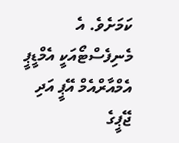ކަމަށެވެ. އެ މެނިފެސްޓޯއަކީ އެމްޑީޕީ އެމްއާރްއެމް އޭޕީ އަދި ޖޭޕީގެ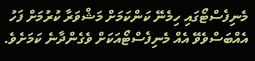މެނިފެސްޓޯގައި ހިމެނޭ ކަންކަމަށް މަޝްވަރާ ކުރުމަށް ފަހު އެއްބަސްވެވޭ އެއް މެނިފެސްޓޯއަކަށް ވެގެންދާނެ ކަމަށެވެ.